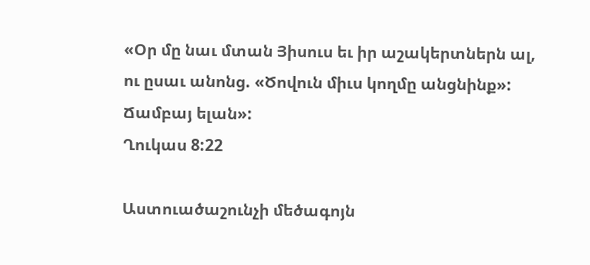«Օր մը նաւ մտան Յիսուս եւ իր աշակերտներն ալ,
ու ըսաւ անոնց. «Ծովուն միւս կողմը անցնինք»:
Ճամբայ ելան»:
Ղուկաս 8:22

Աստուածաշունչի մեծագոյն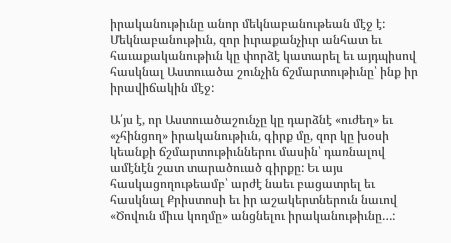իրականութիւնը անոր մեկնաբանութեան մէջ է: Մեկնաբանութիւն, զոր իւրաքանչիւր անհատ եւ հաւաքականութիւն կը փորձէ կատարել եւ այդպիսով հասկնալ Աստուածա շունչին ճշմարտութիւնը՝ ինք իր իրավիճակին մէջ:

Ա՛յս է, որ Աստուածաշունչը կը դարձնէ «ուժեղ» եւ «չհինցող» իրականութիւն, գիրք մը, զոր կը խօսի կեանքի ճշմարտութիւններու մասին՝ դառնալով ամէնէն շատ տարածուած գիրքը: Եւ այս հասկացողութեամբ՝ արժէ նաեւ բացատրել եւ հասկնալ Քրիստոսի եւ իր աշակերտներուն նաւով «Ծովուն միւս կողմը» անցնելու իրականութիւնը…: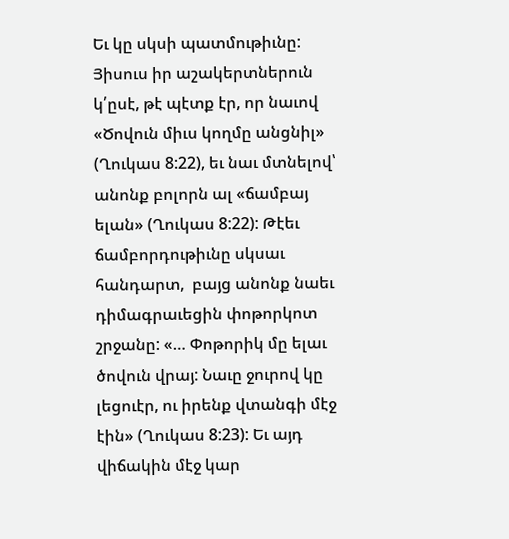Եւ կը սկսի պատմութիւնը: Յիսուս իր աշակերտներուն կ՛ըսէ, թէ պէտք էր, որ նաւով «Ծովուն միւս կողմը անցնիլ» (Ղուկաս 8:22), եւ նաւ մտնելով՝  անոնք բոլորն ալ «ճամբայ ելան» (Ղուկաս 8:22): Թէեւ ճամբորդութիւնը սկսաւ հանդարտ,  բայց անոնք նաեւ դիմագրաւեցին փոթորկոտ շրջանը: «… Փոթորիկ մը ելաւ ծովուն վրայ: Նաւը ջուրով կը լեցուէր, ու իրենք վտանգի մէջ էին» (Ղուկաս 8:23): Եւ այդ վիճակին մէջ կար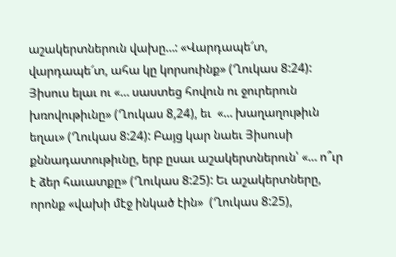աշակերտներուն վախը…: «Վարդապե՜տ, վարդապե՜տ, ահա կը կորսուինք» (Ղուկաս 8:24): Յիսուս ելաւ ու «… սաստեց հովուն ու ջուրերուն խռովութիւնը» (Ղուկաս 8,24), եւ  «… խաղաղութիւն եղաւ» (Ղուկաս 8:24): Բայց կար նաեւ Յիսուսի քննադատութիւնը, երբ ըսաւ աշակերտներուն՝ «… ո՞ւր է ձեր հաւատքը» (Ղուկաս 8:25): Եւ աշակերտները, որոնք «վախի մէջ ինկած էին»  (Ղուկաս 8:25),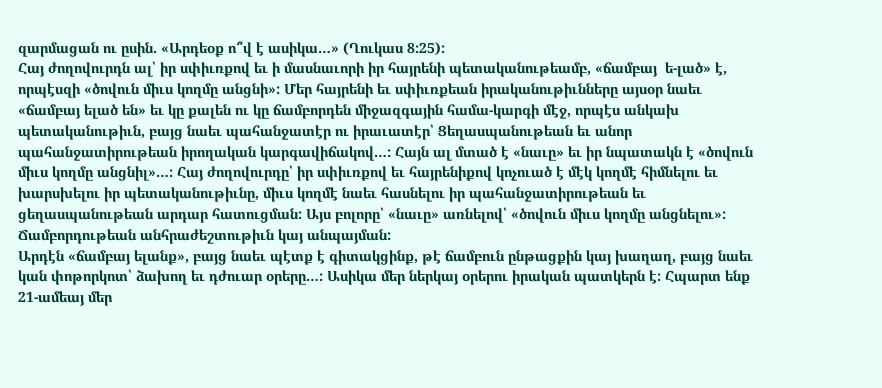զարմացան ու ըսին. «Արդեօք ո՞վ է ասիկա…» (Ղուկաս 8:25):
Հայ ժողովուրդն ալ՝ իր սփիւռքով եւ ի մասնաւորի իր հայրենի պետականութեամբ, «ճամբայ  ե-լած» է, որպէսզի «ծովուն միւս կողմը անցնի»: Մեր հայրենի եւ սփիւռքեան իրականութիւնները այսօր նաեւ «ճամբայ ելած են» եւ կը քալեն ու կը ճամբորդեն միջազգային համա-կարգի մէջ, որպէս անկախ պետականութիւն, բայց նաեւ պահանջատէր ու իրաւատէր՝ Ցեղասպանութեան եւ անոր պահանջատիրութեան իրողական կարգավիճակով…: Հայն ալ մտած է «նաւը» եւ իր նպատակն է «ծովուն միւս կողմը անցնիլ»…: Հայ ժողովուրդը՝ իր սփիւռքով եւ հայրենիքով կոչուած է մէկ կողմէ հիմնելու եւ խարսխելու իր պետականութիւնը, միւս կողմէ նաեւ հասնելու իր պահանջատիրութեան եւ ցեղասպանութեան արդար հատուցման: Այս բոլորը՝ «նաւը» առնելով՝ «ծովուն միւս կողմը անցնելու»: Ճամբորդութեան անհրաժեշտութիւն կայ անպայման:
Արդէն «ճամբայ ելանք», բայց նաեւ պէտք է գիտակցինք, թէ ճամբուն ընթացքին կայ խաղաղ, բայց նաեւ կան փոթորկոտ՝ ձախող եւ դժուար օրերը…: Ասիկա մեր ներկայ օրերու իրական պատկերն է: Հպարտ ենք 21-ամեայ մեր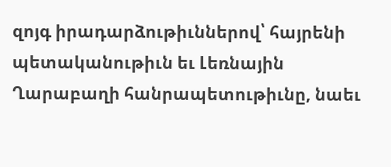զոյգ իրադարձութիւններով՝ հայրենի պետականութիւն եւ Լեռնային Ղարաբաղի հանրապետութիւնը, նաեւ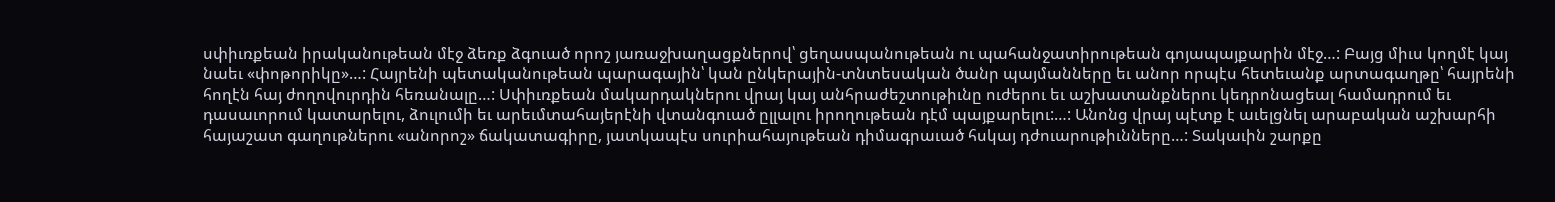սփիւռքեան իրականութեան մէջ ձեռք ձգուած որոշ յառաջխաղացքներով՝ ցեղասպանութեան ու պահանջատիրութեան գոյապայքարին մէջ…: Բայց միւս կողմէ կայ նաեւ «փոթորիկը»…: Հայրենի պետականութեան պարագային՝ կան ընկերային-տնտեսական ծանր պայմանները եւ անոր որպէս հետեւանք արտագաղթը՝ հայրենի հողէն հայ ժողովուրդին հեռանալը…: Սփիւռքեան մակարդակներու վրայ կայ անհրաժեշտութիւնը ուժերու եւ աշխատանքներու կեդրոնացեալ համադրում եւ դասաւորում կատարելու, ձուլումի եւ արեւմտահայերէնի վտանգուած ըլլալու իրողութեան դէմ պայքարելու:…: Անոնց վրայ պէտք է աւելցնել արաբական աշխարհի հայաշատ գաղութներու «անորոշ» ճակատագիրը, յատկապէս սուրիահայութեան դիմագրաւած հսկայ դժուարութիւնները…: Տակաւին շարքը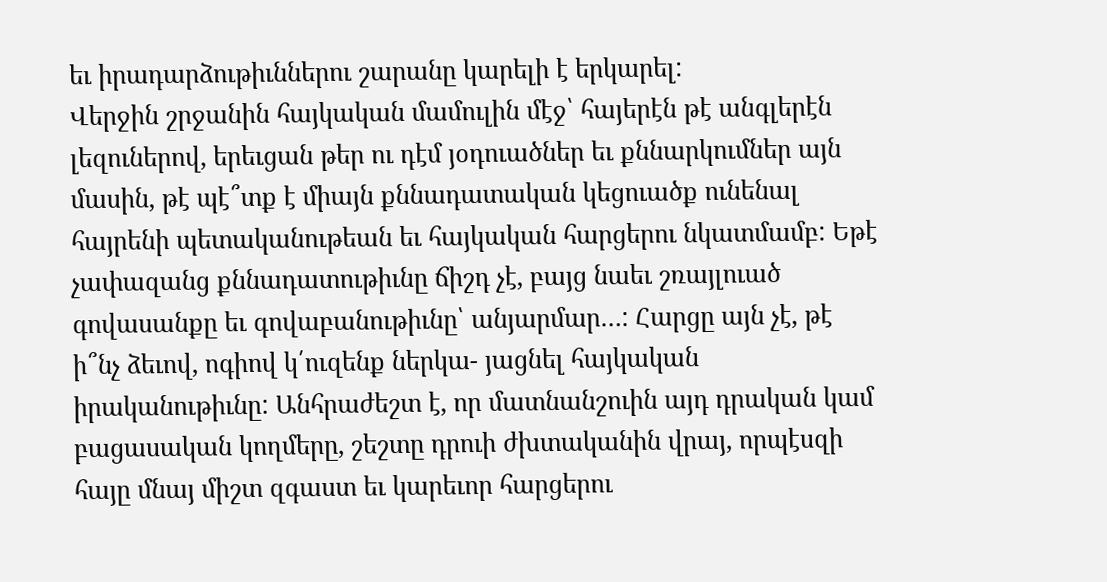եւ իրադարձութիւններու շարանը կարելի է երկարել:
Վերջին շրջանին հայկական մամուլին մէջ՝ հայերէն թէ անգլերէն լեզուներով, երեւցան թեր ու դէմ յօդուածներ եւ քննարկումներ այն մասին, թէ պէ՞տք է միայն քննադատական կեցուածք ունենալ հայրենի պետականութեան եւ հայկական հարցերու նկատմամբ: Եթէ չափազանց քննադատութիւնը ճիշդ չէ, բայց նաեւ շռայլուած գովասանքը եւ գովաբանութիւնը՝ անյարմար…: Հարցը այն չէ, թէ ի՞նչ ձեւով, ոգիով կ՛ուզենք ներկա- յացնել հայկական իրականութիւնը: Անհրաժեշտ է, որ մատնանշուին այդ դրական կամ բացասական կողմերը, շեշտը դրուի ժխտականին վրայ, որպէսզի հայը մնայ միշտ զգաստ եւ կարեւոր հարցերու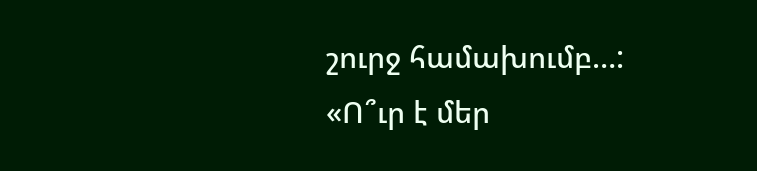շուրջ համախումբ…: «Ո՞ւր է մեր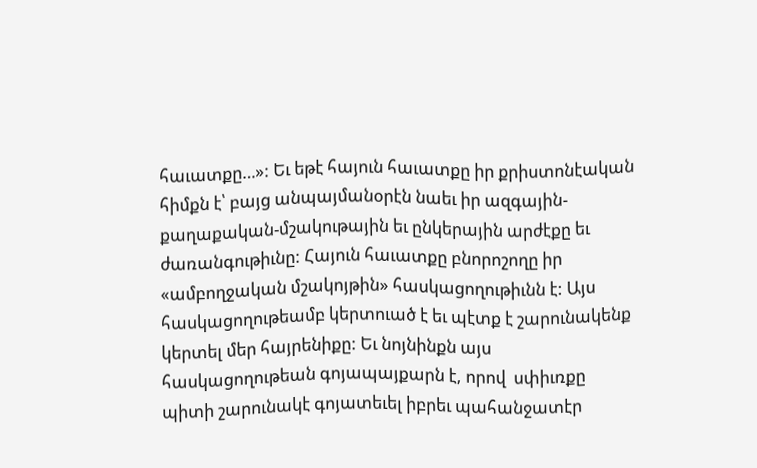հաւատքը…»: Եւ եթէ հայուն հաւատքը իր քրիստոնէական հիմքն է՝ բայց անպայմանօրէն նաեւ իր ազգային-քաղաքական-մշակութային եւ ընկերային արժէքը եւ ժառանգութիւնը: Հայուն հաւատքը բնորոշողը իր «ամբողջական մշակոյթին» հասկացողութիւնն է: Այս հասկացողութեամբ կերտուած է եւ պէտք է շարունակենք կերտել մեր հայրենիքը: Եւ նոյնինքն այս հասկացողութեան գոյապայքարն է, որով  սփիւռքը պիտի շարունակէ գոյատեւել իբրեւ պահանջատէր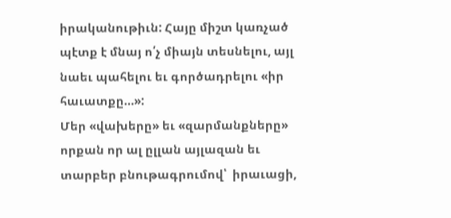իրականութիւն: Հայը միշտ կառչած պէտք է մնայ ո՛չ միայն տեսնելու, այլ նաեւ պահելու եւ գործադրելու «իր հաւատքը…»:
Մեր «վախերը» եւ «զարմանքները» որքան որ ալ ըլլան այլազան եւ տարբեր բնութագրումով՝  իրաւացի,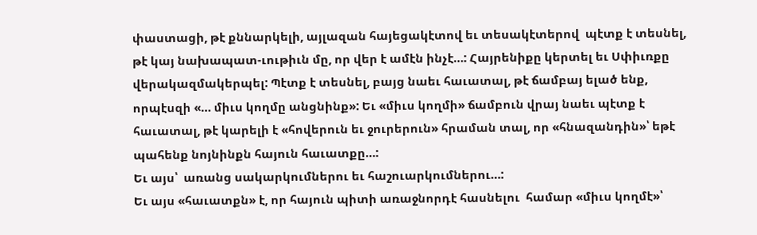փաստացի, թէ քննարկելի, այլազան հայեցակէտով եւ տեսակէտերով  պէտք է տեսնել, թէ կայ նախապատ-ւութիւն մը, որ վեր է ամէն ինչէ…: Հայրենիքը կերտել եւ Սփիւռքը վերակազմակերպել: Պէտք է տեսնել, բայց նաեւ հաւատալ, թէ ճամբայ ելած ենք, որպէսզի «… միւս կողմը անցնինք»: Եւ «միւս կողմի» ճամբուն վրայ նաեւ պէտք է հաւատալ, թէ կարելի է «հովերուն եւ ջուրերուն» հրաման տալ, որ «հնազանդին»՝ եթէ պահենք նոյնինքն հայուն հաւատքը…:
Եւ այս՝  առանց սակարկումներու եւ հաշուարկումներու…:
Եւ այս «հաւատքն» է, որ հայուն պիտի առաջնորդէ հասնելու  համար «միւս կողմէ»՝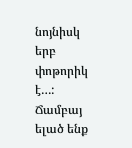նոյնիսկ երբ փոթորիկ է…:
Ճամբայ ելած ենք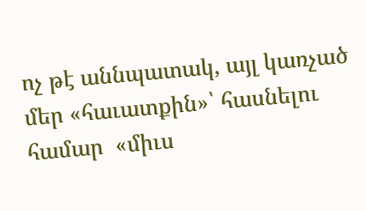ոչ թէ աննպատակ, այլ կառչած մեր «հաւատքին»՝ հասնելու համար  «միւս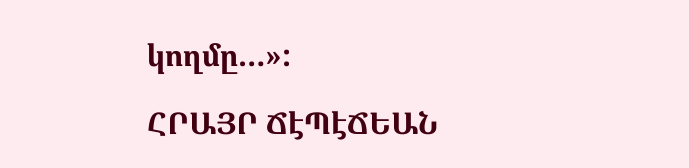կողմը…»:

ՀՐԱՅՐ ՃէՊէՃԵԱՆ